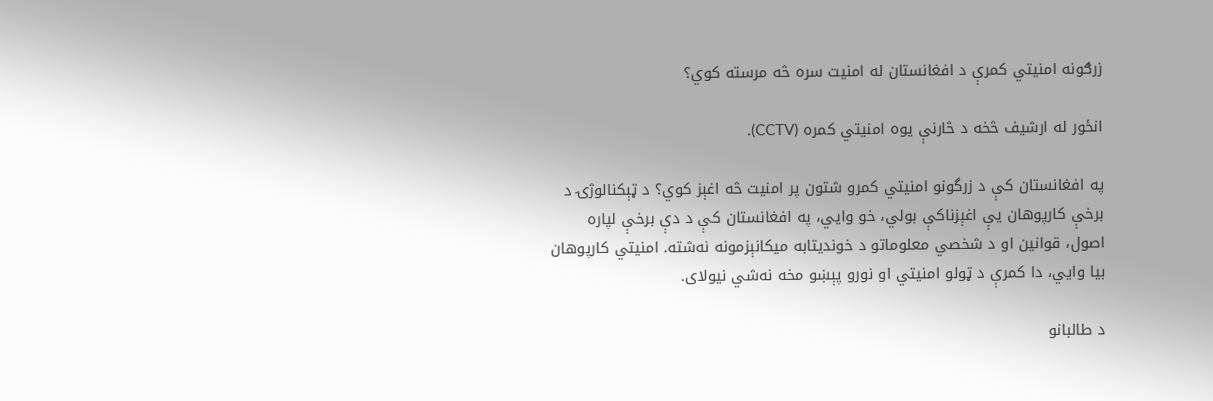زرګونه امنیتي کمرې د افغانستان له امنیت سره څه مرسته کوي؟

انځور له ارشیف څخه د څارنې یوه امنیتي کمره (CCTV).

په افغانستان کې د زرگونو امنیتي کمرو شتون پر امنیت څه اغېز کوي؟ د ټېکنالوژۍ د برخې کارپوهان یې اغېزناکې بولي، خو وايي، په افغانستان کې د دې برخې لپاره اصول، قوانین او د شخصي معلوماتو د خوندیتابه میکانېزمونه نه‌شته. امنیتي کارپوهان بیا وايي، دا کمرې د ټولو امنیتي او نورو پېښو مخه نه‌شي نیولای.

د طالبانو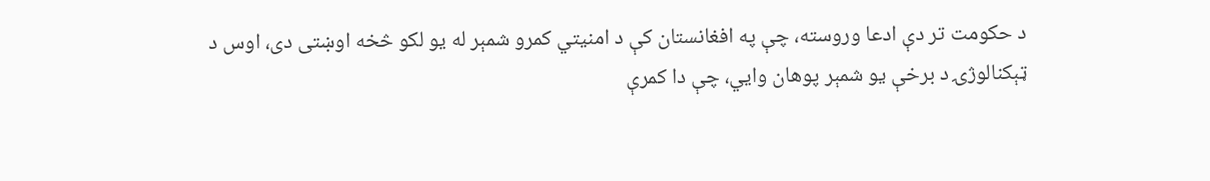د حکومت تر دې ادعا وروسته، چې په افغانستان کې د امنیتي کمرو شمېر له یو لکو څخه اوښتی دی، اوس د ټېکنالوژۍ د برخې یو شمېر پوهان وايي، چې دا کمرې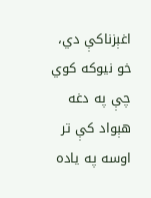اغېزناکې دي، خو نیوکه کوي چې په دغه هېواد کې تر اوسه په یاده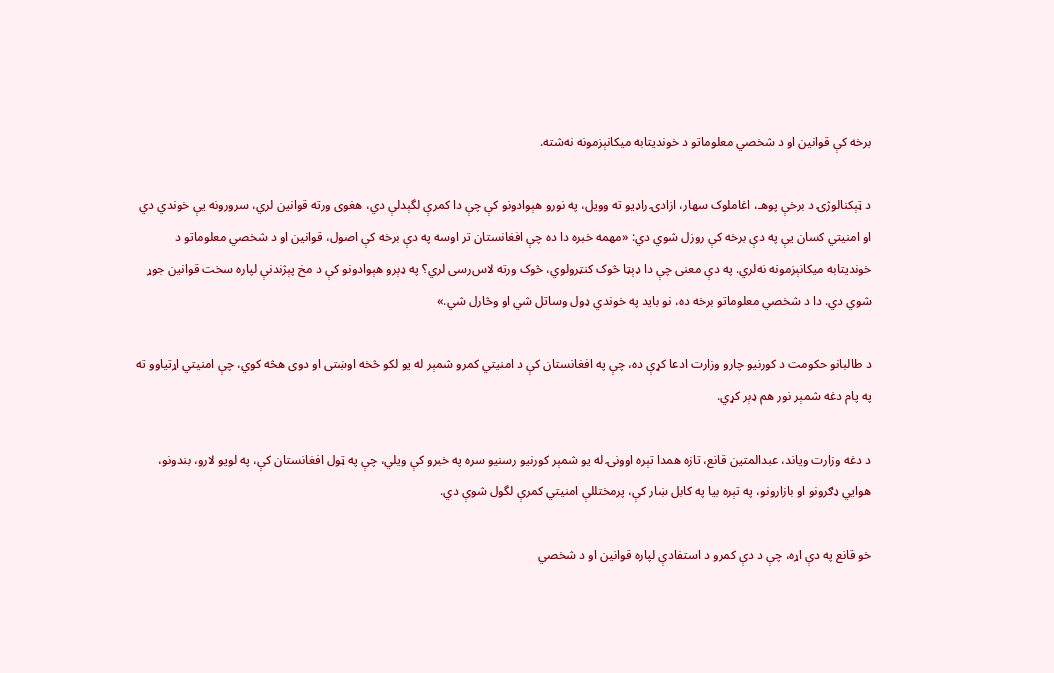برخه کې قوانین او د شخصي معلوماتو د خوندیتابه میکانېزمونه نه‌شته.

د ټېکنالوژۍ د برخې پوهـ، اغاملوک سهار، ازادۍ راډیو ته وویل، په نورو هېوادونو کې چې دا کمرې لگېدلې دي، هغوی ورته قوانین لري، سرورونه یې خوندي دي او امنیتي کسان یې په دې برخه کې روزل شوي دي: «مهمه خبره دا ده چې افغانستان تر اوسه په دې برخه کې اصول، قوانین او د شخصي معلوماتو د خوندیتابه میکانېزمونه نه‌لري. په دې معنی چې دا ډېټا څوک کنټرولوي، څوک ورته لاس‌رسی لري؟ په ډېرو هېوادونو کې د مخ پېژندنې لپاره سخت قوانین جوړ شوي دي. دا د شخصي معلوماتو برخه ده، نو باید په خوندي ډول وساتل شي او وڅارل شي.»

د طالبانو حکومت د کورنیو چارو وزارت ادعا کړې ده، چې په افغانستان کې د امنیتي کمرو شمېر له یو لکو څخه اوښتی او دوی هڅه کوي، چې امنیتي اړتیاوو ته په پام دغه شمېر نور هم ډېر کړي.

د دغه وزارت ویاند، عبدالمتین قانع، تازه همدا تېره اوونۍ له یو شمېر کورنیو رسنیو سره په خبرو کې ویلي، چې په ټول افغانستان کې، په لویو لارو، بندونو، هوايي ډګرونو او بازارونو، په تېره بیا په کابل ښار کې، پرمختللې امنیتي کمرې لگول شوې دي.

خو قانع په دې اړه، چې د دې کمرو د استفادې لپاره قوانین او د شخصي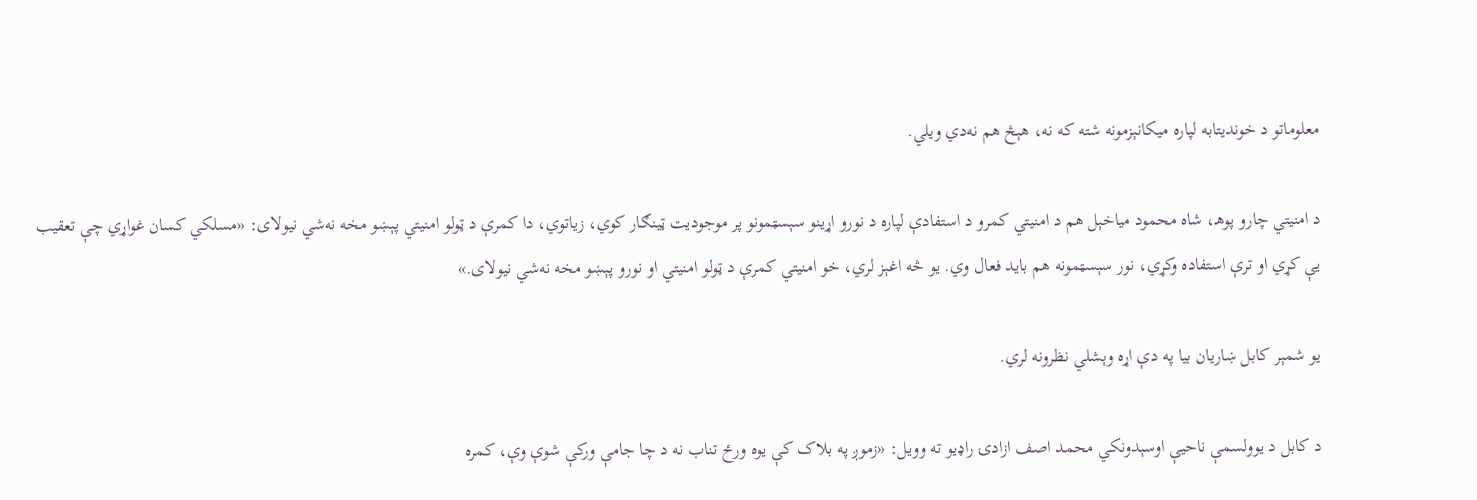معلوماتو د خوندیتابه لپاره میکانېزمونه شته که نه، هېڅ هم نه‌دي ویلي.

د امنیتي چارو پوهـ، شاه محمود میاخېل هم د امنیتي کمرو د استفادې لپاره د نورو اړینو سېسټمونو پر موجودیت ټینګار کوي، زیاتوي، دا کمرې د ټولو امنیتي پېښو مخه نه‌شي نیولای: «مسلکي کسان غواړي چې تعقیب یې کړي او ترې استفاده وکړي، نور سېسټمونه هم باید فعال وي. یو څه اغېز لري، خو امنیتي کمرې د ټولو امنیتي او نورو پېښو مخه نه‌شي نیولای.»

یو شمېر کابل ښاریان بیا په دې اړه وېشلي نظرونه لري.

د کابل د یوولسمې ناحیې اوسېدونکي محمد اصف ازادۍ راډیو ته وویل: «زموږ په بلاک کې یوه ورځ تناب نه د چا جامې ورکې شوې وې، کمره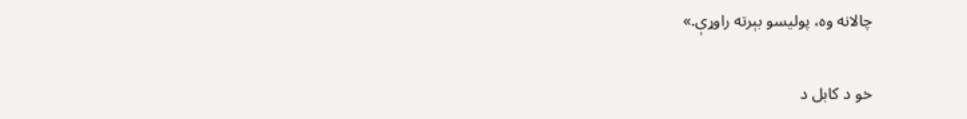چالانه وه، پولیسو بېرته راوړې.»

خو د کابل د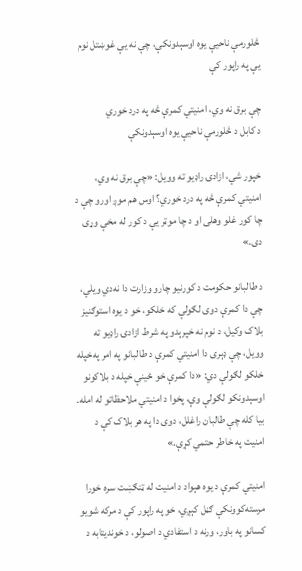څلورمې ناحیې یوه اوسېدونکې، چې نه یې غوښتل نوم یې په راپور کې

چې برق نه وي، امنیتي کمرې څه په درد خوري
د کابل د څلورمې ناحیې یوه اوسېدونکې

خپور شي، ازادۍ راډیو ته وویل: «چې برق نه وي، امنیتي کمرې څه په درد خوري؟ اوس هم موږ اورو چې د چا کور غلو وهلی او د چا موټر یې د کور له مخې وړی دی.»

د طالبانو حکومت د کورنیو چارو وزارت دا نه‌دي ویلي، چې دا کمرې دوی لګولې که خلکو، خو د یوه استوګنیز بلاک وکیل، د نوم نه خپرېدو په شرط ازادۍ راډیو ته وویل، چې ډېری دا امنیتي کمرې د طالبانو په امر په‌خپله خلکو لګولې دي: «دا کمرې خو ځینې خپله د بلاکونو اوسېدونکو لګولې وې، پخوا د امنیتي ملاحظاتو له امله. بیا کله چې طالبان راغلل، دوی دا په هر بلاک کې د امنیت په خاطر حتمي کړې.»

امنیتي کمرې د یوه هېواد د امنیت له ټنګښت سره خورا مرسته‌کوونکې ګڼل کېږي، خو په راپور کې د مرکه شویو کسانو په باور، ورنه د استفادي د اصولو، د خوندیتابه د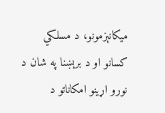میکانېزمونو، د مسلکي کسانو او د برېښنا په شان د نورو اړینو امکاناتو د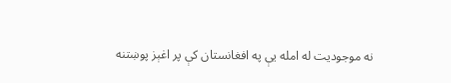نه موجودیت له امله یې په افغانستان کې پر اغېز پوښتنه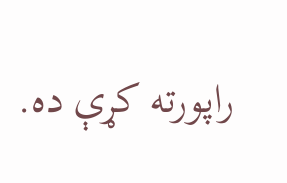راپورته کړې ده.